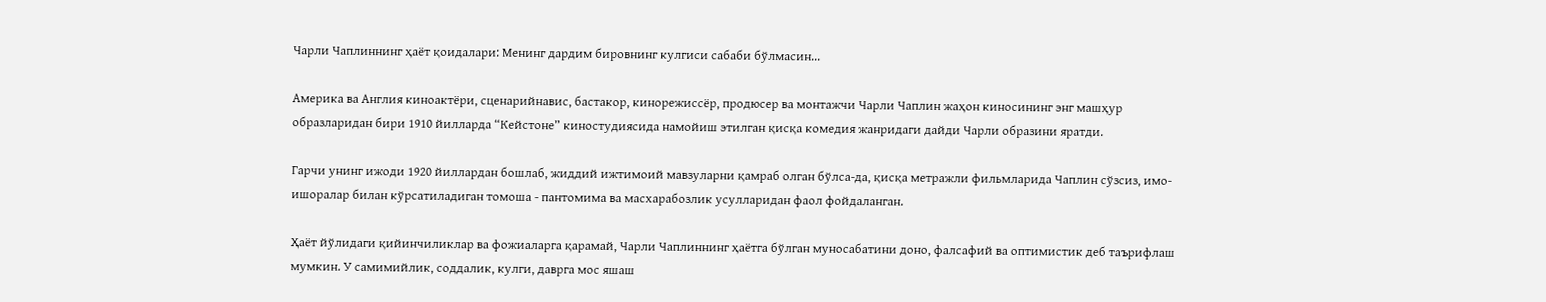Чарли Чаплиннинг ҳаёт қоидалари: Менинг дардим бировнинг кулгиси сабаби бўлмасин...

Америка ва Англия киноактёри, сценарийнавис, бастакор, кинорежиссёр, продюсер ва монтажчи Чарли Чаплин жаҳон киносининг энг машҳур образларидан бири 1910 йилларда “Кейстоне” киностудиясида намойиш этилган қисқа комедия жанридаги дайди Чарли образини яратди.

Гарчи унинг ижоди 1920 йиллардан бошлаб, жиддий ижтимоий мавзуларни қамраб олган бўлса-да, қисқа метражли фильмларида Чаплин сўзсиз, имо-ишоралар билан кўрсатиладиган томоша - пантомима ва масхарабозлик усулларидан фаол фойдаланган.

Ҳаёт йўлидаги қийинчиликлар ва фожиаларга қарамай, Чарли Чаплиннинг ҳаётга бўлган муносабатини доно, фалсафий ва оптимистик деб таърифлаш мумкин. У самимийлик, соддалик, кулги, даврга мос яшаш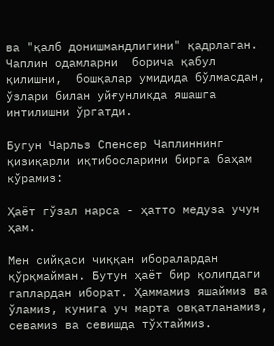ва "қалб донишмандлигини" қадрлаган. Чаплин одамларни  борича қабул қилишни,  бошқалар умидида бўлмасдан, ўзлари билан уйғунликда яшашга интилишни ўргатди.

Бугун Чарльз Спенсер Чаплиннинг қизиқарли иқтибосларини бирга баҳам кўрамиз:

Ҳаёт гўзал нарса - ҳатто медуза учун ҳам.

Мен сийқаси чиққан иборалардан қўрқмайман. Бутун ҳаёт бир қолипдаги гаплардан иборат. Ҳаммамиз яшаймиз ва ўламиз, кунига уч марта овқатланамиз, севамиз ва севишда тўхтаймиз.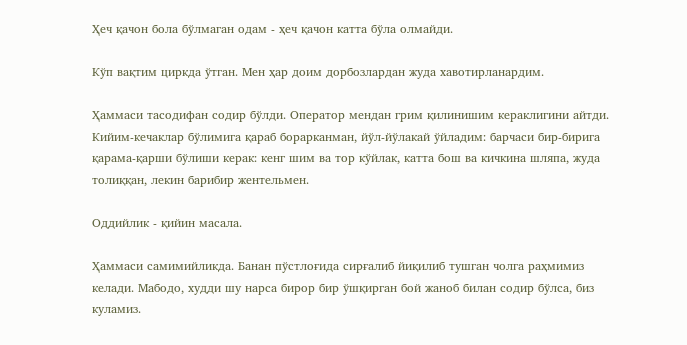Ҳеч қачон бола бўлмаган одам - ҳеч қачон катта бўла олмайди.

Кўп вақтим циркда ўтган. Мен ҳар доим дорбозлардан жуда хавотирланардим.

Ҳаммаси тасодифан содир бўлди. Оператор мендан грим қилинишим кераклигини айтди. Кийим-кечаклар бўлимига қараб борарканман, йўл-йўлакай ўйладим: барчаси бир-бирига қарама-қарши бўлиши керак: кенг шим ва тор кўйлак, катта бош ва кичкина шляпа, жуда толиққан, лекин барибир жентельмен.

Оддийлик - қийин масала.

Ҳаммаси самимийликда. Банан пўстлоғида сирғалиб йиқилиб тушган чолга раҳмимиз келади. Мабодо, худди шу нарса бирор бир ўшқирган бой жаноб билан содир бўлса, биз куламиз.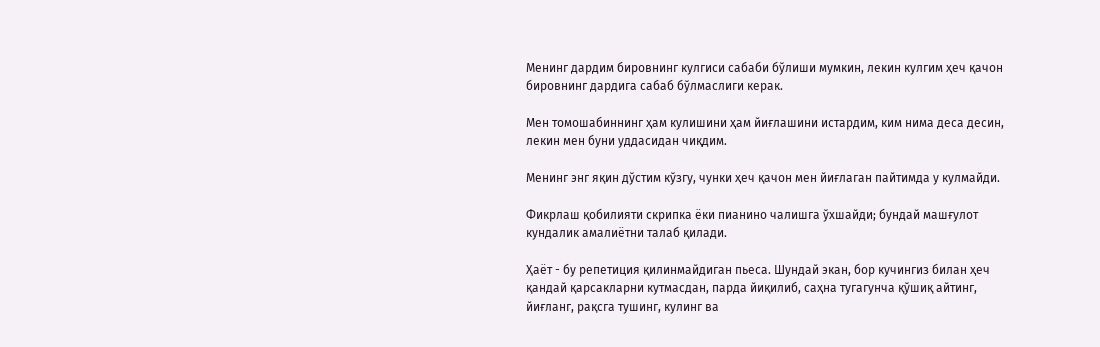Менинг дардим бировнинг кулгиси сабаби бўлиши мумкин, лекин кулгим ҳеч қачон бировнинг дардига сабаб бўлмаслиги керак.

Мен томошабиннинг ҳам кулишини ҳам йиғлашини истардим, ким нима деса десин, лекин мен буни уддасидан чиқдим.

Менинг энг яқин дўстим кўзгу, чунки ҳеч қачон мен йиғлаган пайтимда у кулмайди.

Фикрлаш қобилияти скрипка ёки пианино чалишга ўхшайди; бундай машғулот кундалик амалиётни талаб қилади.

Ҳаёт - бу репетиция қилинмайдиган пьеса. Шундай экан, бор кучингиз билан ҳеч қандай қарсакларни кутмасдан, парда йиқилиб, саҳна тугагунча қўшиқ айтинг, йиғланг, рақсга тушинг, кулинг ва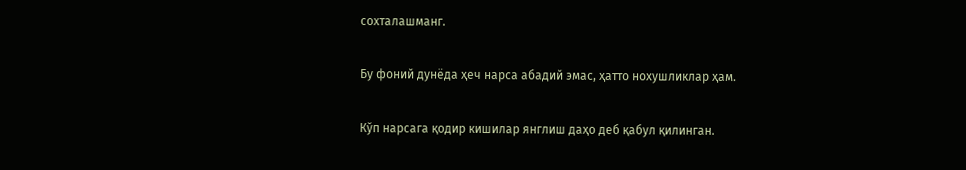сохталашманг.

Бу фоний дунёда ҳеч нарса абадий эмас, ҳатто нохушликлар ҳам.

Кўп нарсага қодир кишилар янглиш даҳо деб қабул қилинган.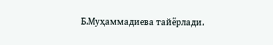Б.Муҳаммадиева тайёрлади.